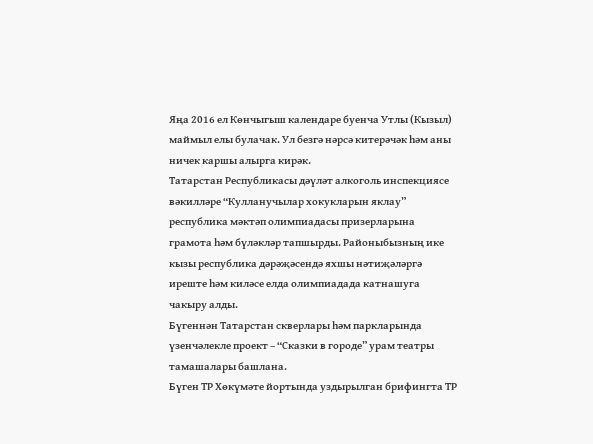Яңа 2016 ел Көнчыгыш календаре буенча Утлы (Кызыл) маймыл елы булачак. Ул безгә нәрсә китерәчәк һәм аны ничек каршы алырга кирәк.
Татарстан Республикасы дәүләт алкоголь инспекциясе вәкилләре “Кулланучылар хокукларын яклау” республика мәктәп олимпиадасы призерларына грамота һәм бүләкләр тапшырды. Районыбызның ике кызы республика дәрәҗәсендә яхшы нәтиҗәләргә иреште һәм киләсе елда олимпиадада катнашуга чакыру алды.
Бүгеннән Татарстан скверлары һәм паркларында үзенчәлекле проект – “Сказки в городе” урам театры тамашалары башлана.
Бүген ТР Хөкүмәте йортында уздырылган брифингта ТР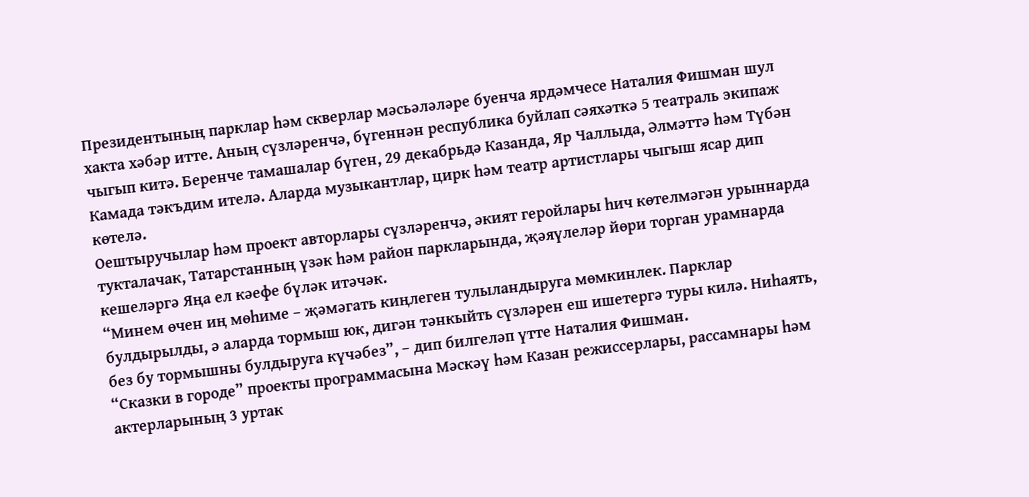Президентының парклар һәм скверлар мәсьәләләре буенча ярдәмчесе Наталия Фишман шул хакта хәбәр итте. Аның сүзләренчә, бүгеннән республика буйлап сәяхәткә 5 театраль экипаж чыгып китә. Беренче тамашалар бүген, 29 декабрьдә Казанда, Яр Чаллыда, Әлмәттә һәм Түбән Камада тәкъдим ителә. Аларда музыкантлар, цирк һәм театр артистлары чыгыш ясар дип көтелә.
Оештыручылар һәм проект авторлары сүзләренчә, әкият геройлары һич көтелмәгән урыннарда тукталачак, Татарстанның үзәк һәм район паркларында, җәяүлеләр йөри торган урамнарда кешеләргә Яңа ел кәефе бүләк итәчәк.
“Минем өчен иң мөһиме – җәмәгать киңлеген тулыландыруга мөмкинлек. Парклар булдырылды, ә аларда тормыш юк, дигән тәнкыйть сүзләрен еш ишетергә туры килә. Ниһаять, без бу тормышны булдыруга күчәбез”, – дип билгеләп үтте Наталия Фишман.
“Сказки в городе” проекты программасына Мәскәү һәм Казан режиссерлары, рассамнары һәм актерларының 3 уртак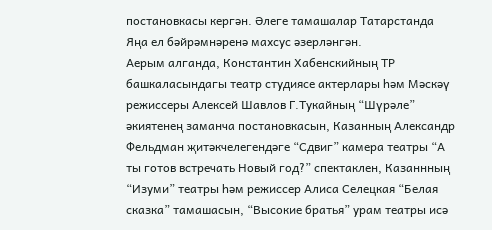постановкасы кергән. Әлеге тамашалар Татарстанда Яңа ел бәйрәмнәренә махсус әзерләнгән.
Аерым алганда, Константин Хабенскийның ТР башкаласындагы театр студиясе актерлары һәм Мәскәү режиссеры Алексей Шавлов Г.Тукайның “Шүрәле” әкиятенең заманча постановкасын, Казанның Александр Фельдман җитәкчелегендәге “Сдвиг” камера театры “А ты готов встречать Новый год?” спектаклен, Казаннның “Изуми” театры һәм режиссер Алиса Селецкая “Белая сказка” тамашасын, “Высокие братья” урам театры исә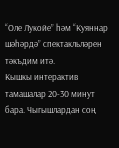“Оле Лукойе” һәм “Куяннар шәһәрдә” спектакльләрен тәкъдим итә.
Кышкы интерактив тамашалар 20-30 минут бара. Чыгышлардан соң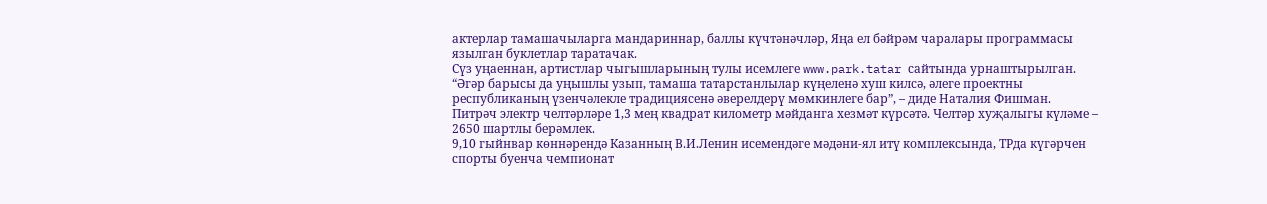актерлар тамашачыларга мандариннар, баллы күчтәнәчләр, Яңа ел бәйрәм чаралары программасы язылган буклетлар таратачак.
Сүз уңаеннан, артистлар чыгышларының тулы исемлеге www.park.tatar сайтында урнаштырылган.
“Әгәр барысы да уңышлы узып, тамаша татарстанлылар күңеленә хуш килсә, әлеге проектны республиканың үзенчәлекле традициясенә әверелдерү мөмкинлеге бар”, – диде Наталия Фишман.
Питрәч электр челтәрләре 1,3 мең квадрат километр мәйданга хезмәт күрсәтә. Челтәр хуҗалыгы күләме – 2650 шартлы берәмлек.
9,10 гыйнвар көннәрендә Казанның В.И.Ленин исемендәге мәдәни-ял итү комплексында, ТРда күгәрчен спорты буенча чемпионат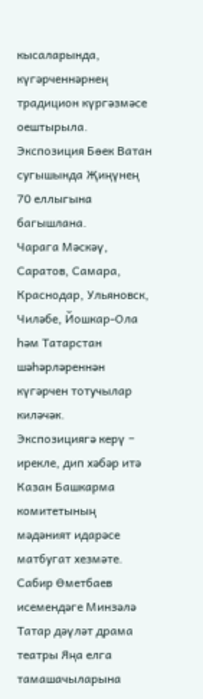кысаларында, күгәрченнәрнең традицион күргәзмәсе оештырыла. Экспозиция Бөек Ватан сугышында Җиңүнең 70 еллыгына багышлана.
Чарага Мәскәү, Саратов, Самара, Краснодар, Ульяновск, Чиләбе, Йошкар-Ола һәм Татарстан шәһәрләреннән күгәрчен тотучылар киләчәк.
Экспозициягә керү − ирекле, дип хәбәр итә Казан Башкарма комитетының мәдәният идарәсе матбугат хезмәте.
Сабир Өметбаев исемендәге Минзәлә Татар дәүләт драма театры Яңа елга тамашачыларына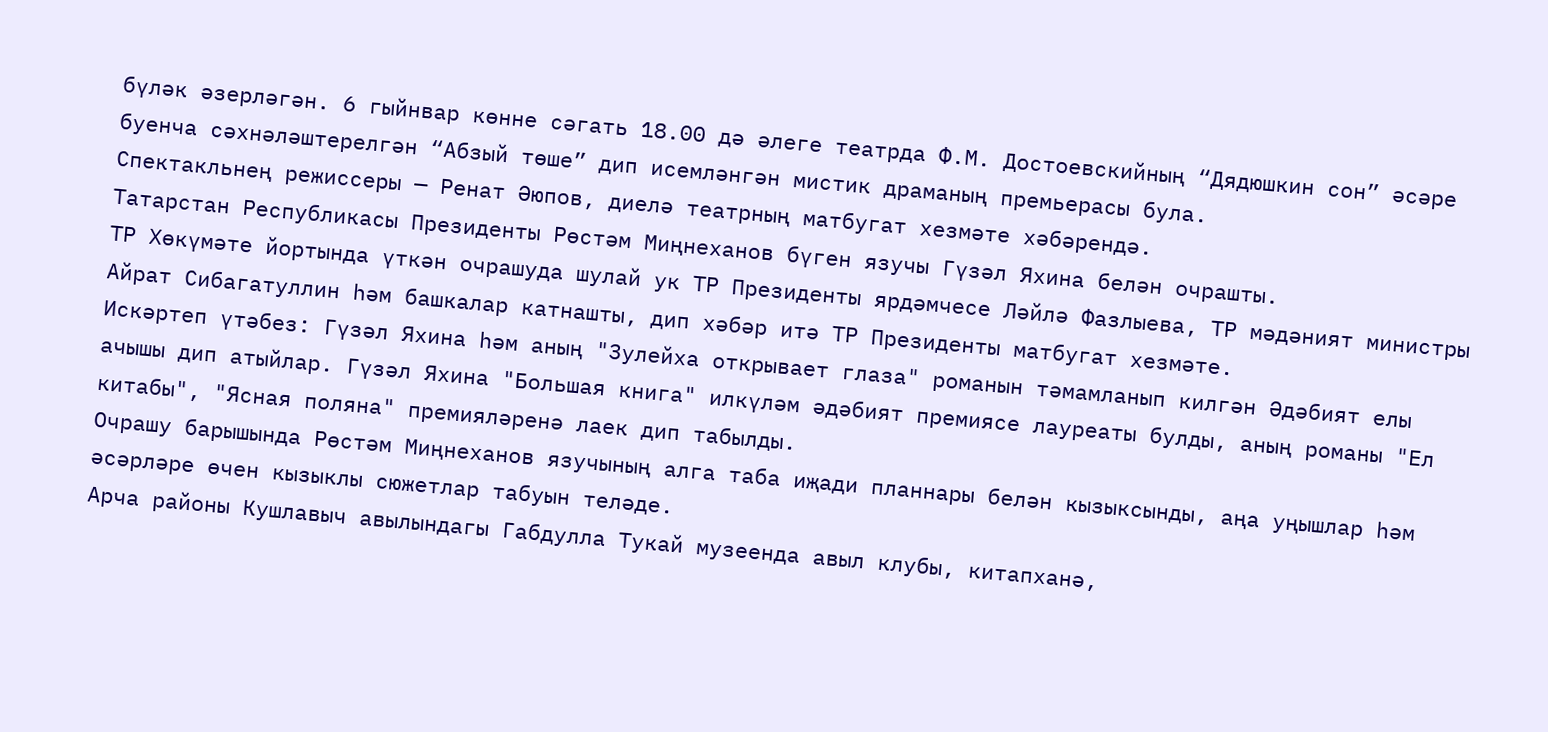бүләк әзерләгән. 6 гыйнвар көнне сәгать 18.00 дә әлеге театрда Ф.М. Достоевскийның “Дядюшкин сон” әсәре буенча сәхнәләштерелгән “Абзый төше” дип исемләнгән мистик драманың премьерасы була.
Спектакльнең режиссеры — Ренат Әюпов, диелә театрның матбугат хезмәте хәбәрендә.
Татарстан Республикасы Президенты Рөстәм Миңнеханов бүген язучы Гүзәл Яхина белән очрашты.
ТР Хөкүмәте йортында үткән очрашуда шулай ук ТР Президенты ярдәмчесе Ләйлә Фазлыева, ТР мәдәният министры Айрат Сибагатуллин һәм башкалар катнашты, дип хәбәр итә ТР Президенты матбугат хезмәте.
Искәртеп үтәбез: Гүзәл Яхина һәм аның "Зулейха открывает глаза" романын тәмамланып килгән Әдәбият елы ачышы дип атыйлар. Гүзәл Яхина "Большая книга" илкүләм әдәбият премиясе лауреаты булды, аның романы "Ел китабы", "Ясная поляна" премияләренә лаек дип табылды.
Очрашу барышында Рөстәм Миңнеханов язучының алга таба иҗади планнары белән кызыксынды, аңа уңышлар һәм әсәрләре өчен кызыклы сюжетлар табуын теләде.
Арча районы Кушлавыч авылындагы Габдулла Тукай музеенда авыл клубы, китапханә,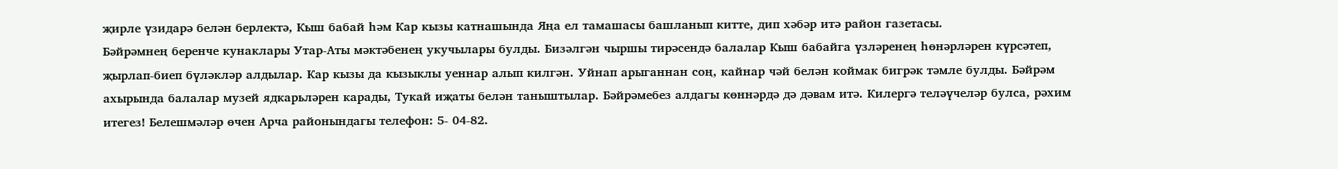җирле үзидарә белән берлектә, Кыш бабай һәм Кар кызы катнашында Яңа ел тамашасы башланып китте, дип хәбәр итә район газетасы.
Бәйрәмнең беренче кунаклары Утар-Аты мәктәбенең укучылары булды. Бизәлгән чыршы тирәсендә балалар Кыш бабайга үзләренең һөнәрләрен күрсәтеп, җырлап-биеп бүләкләр алдылар. Кар кызы да кызыклы уеннар алып килгән. Уйнап арыганнан соң, кайнар чәй белән коймак бигрәк тәмле булды. Бәйрәм ахырында балалар музей ядкарьләрен карады, Тукай иҗаты белән таныштылар. Бәйрәмебез алдагы көннәрдә дә дәвам итә. Килергә теләүчеләр булса, рәхим итегез! Белешмәләр өчен Арча районындагы телефон: 5- 04-82.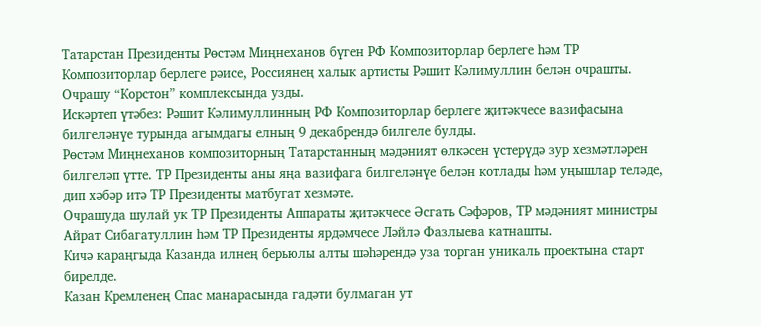Татарстан Президенты Рөстәм Миңнеханов бүген РФ Композиторлар берлеге һәм ТР Композиторлар берлеге рәисе, Россиянең халык артисты Рәшит Кәлимуллин белән очрашты. Очрашу “Корстон” комплексында узды.
Искәртеп үтәбез: Рәшит Кәлимуллинның РФ Композиторлар берлеге җитәкчесе вазифасына билгеләнүе турында агымдагы елның 9 декабрендә билгеле булды.
Рөстәм Миңнеханов композиторның Татарстанның мәдәният өлкәсен үстерүдә зур хезмәтләрен билгеләп үтте. ТР Президенты аны яңа вазифага билгеләнүе белән котлады һәм уңышлар теләде, дип хәбәр итә ТР Президенты матбугат хезмәте.
Очрашуда шулай ук ТР Президенты Аппараты җитәкчесе Әсгать Сәфәров, ТР мәдәният министры Айрат Сибагатуллин һәм ТР Президенты ярдәмчесе Ләйлә Фазлыева катнашты.
Кичә караңгыда Казанда илнең берьюлы алты шәһәрендә уза торган уникаль проектына старт бирелде.
Казан Кремленең Спас манарасында гадәти булмаган ут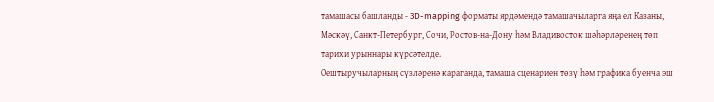тамашасы башланды - 3D-mapping форматы ярдәмендә тамашачыларга яңа ел Казаны, Мәскәү, Санкт-Петербург, Сочи, Ростов-на-Дону һәм Владивосток шәһәрләренең төп тарихи урыннары күрсәтелде.
Оештыручыларның сүзләренә караганда, тамаша сценариен төзү һәм графика буенча эш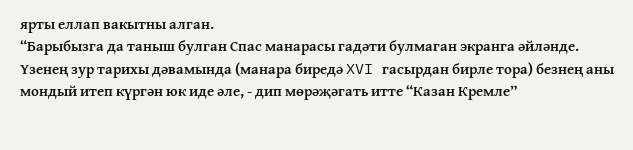ярты еллап вакытны алган.
“Барыбызга да таныш булган Спас манарасы гадәти булмаган экранга әйләнде. Үзенең зур тарихы дәвамында (манара биредә XVI гасырдан бирле тора) безнең аны мондый итеп күргән юк иде әле, - дип мөрәҗәгать итте “Казан Кремле”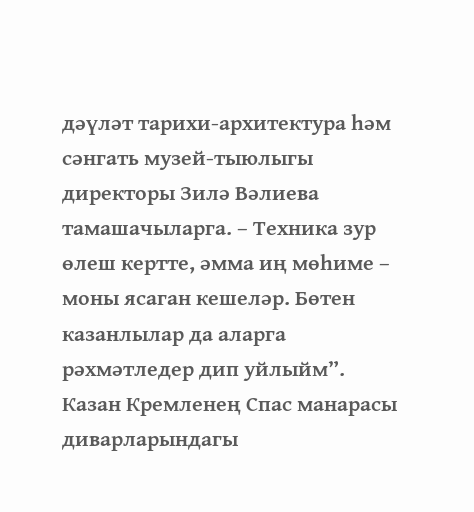дәүләт тарихи-архитектура һәм сәнгать музей-тыюлыгы директоры Зилә Вәлиева тамашачыларга. – Техника зур өлеш кертте, әмма иң мөһиме – моны ясаган кешеләр. Бөтен казанлылар да аларга рәхмәтледер дип уйлыйм”.
Казан Кремленең Спас манарасы диварларындагы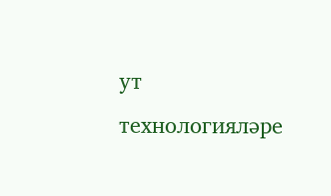ут технологияләре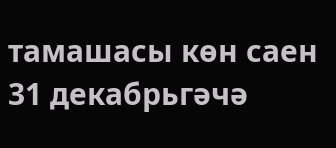тамашасы көн саен 31 декабрьгәчә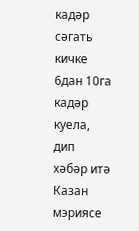кадәр сәгать кичке 6дан 10га кадәр куела, дип хәбәр итә Казан мэриясе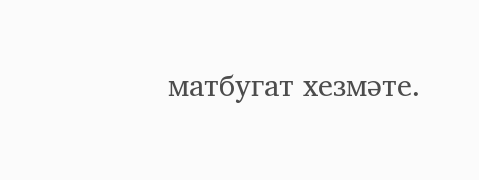матбугат хезмәте.